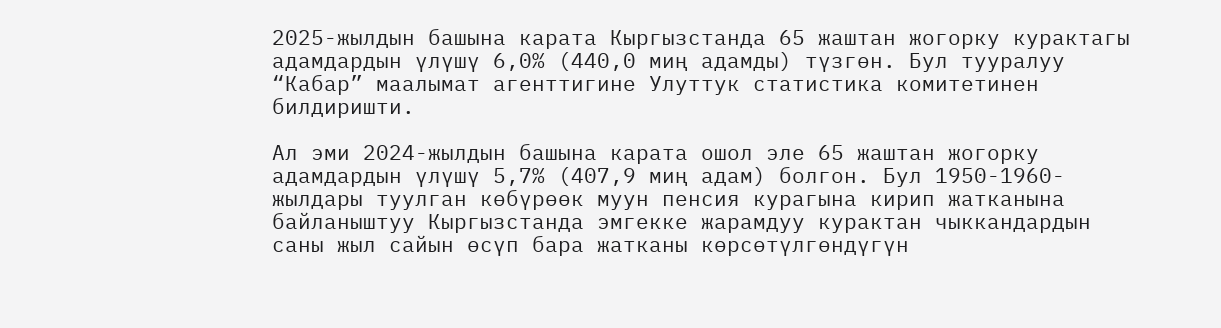2025-жылдын башына карата Кыргызстанда 65 жаштан жогорку курактагы адамдардын үлүшү 6,0% (440,0 миң адамды) түзгөн. Бул тууралуу “Кабар” маалымат агенттигине Улуттук статистика комитетинен билдиришти.

Ал эми 2024-жылдын башына карата ошол эле 65 жаштан жогорку адамдардын үлүшү 5,7% (407,9 миң адам) болгон. Бул 1950-1960-жылдары туулган көбүрөөк муун пенсия курагына кирип жатканына байланыштуу Кыргызстанда эмгекке жарамдуу курактан чыккандардын саны жыл сайын өсүп бара жатканы көрсөтүлгөндүгүн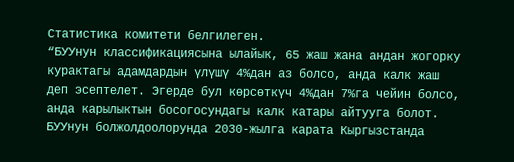Статистика комитети белгилеген.
“БУУнун классификациясына ылайык, 65 жаш жана андан жогорку курактагы адамдардын үлүшү 4%дан аз болсо, анда калк жаш деп эсептелет. Эгерде бул көрсөткүч 4%дан 7%га чейин болсо, анда карылыктын босогосундагы калк катары айтууга болот. БУУнун болжолдоолорунда 2030-жылга карата Кыргызстанда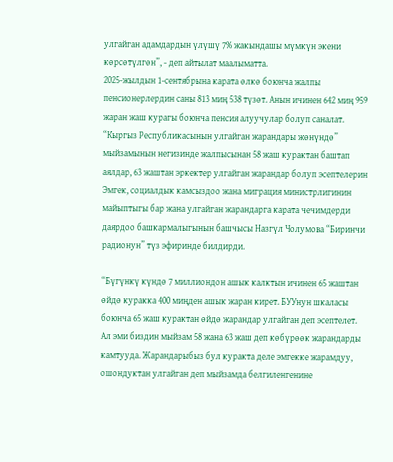улгайган адамдардын үлүшү 7% жакындашы мүмкүн экени көрсөтүлгөн”, - деп айтылат маалыматта.
2025-жылдын 1-сентябрына карата өлкө боюнча жалпы пенсионерлердин саны 813 миң 538 түзөт. Анын ичинен 642 миң 959 жаран жаш курагы боюнча пенсия алуучулар болуп саналат.
“Кыргыз Республикасынын улгайган жарандары жөнүндө” мыйзамынын негизинде жалпысынан 58 жаш курактан баштап аялдар, 63 жаштан эркектер улгайган жарандар болуп эсептелерин Эмгек, социалдык камсыздоо жана миграция министрлигинин майыптыгы бар жана улгайган жарандарга карата чечимдерди даярдоо башкармалыгынын башчысы Назгүл Чолумова “Биринчи радионун” түз эфиринде билдирди.

“Бүгүнкү күндө 7 миллиондон ашык калктын ичинен 65 жаштан өйдө куракка 400 миңден ашык жаран кирет. БУУнун шкаласы боюнча 65 жаш курактан өйдө жарандар улгайган деп эсептелет. Ал эми биздин мыйзам 58 жана 63 жаш деп көбүрөөк жарандарды камтууда. Жарандарыбыз бул куракта деле эмгекке жарамдуу, ошондуктан улгайган деп мыйзамда белгиленгенине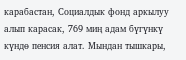карабастан, Социалдык фонд аркылуу алып карасак, 769 миң адам бүгүнкү күндө пенсия алат. Мындан тышкары,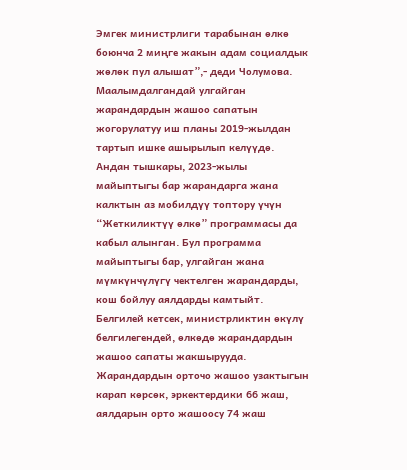Эмгек министрлиги тарабынан өлкө боюнча 2 миңге жакын адам социалдык жөлөк пул алышат”,- деди Чолумова.
Маалымдалгандай улгайган жарандардын жашоо сапатын жогорулатуу иш планы 2019-жылдан тартып ишке ашырылып келүүдө. Андан тышкары, 2023-жылы майыптыгы бар жарандарга жана калктын аз мобилдүү топтору үчүн “Жеткиликтүү өлкө” программасы да кабыл алынган. Бул программа майыптыгы бар, улгайган жана мүмкүнчүлүгү чектелген жарандарды, кош бойлуу аялдарды камтыйт.
Белгилей кетсек, министрликтин өкүлү белгилегендей, өлкөдө жарандардын жашоо сапаты жакшырууда. Жарандардын орточо жашоо узактыгын карап көрсөк, эркектердики 66 жаш, аялдарын орто жашоосу 74 жаш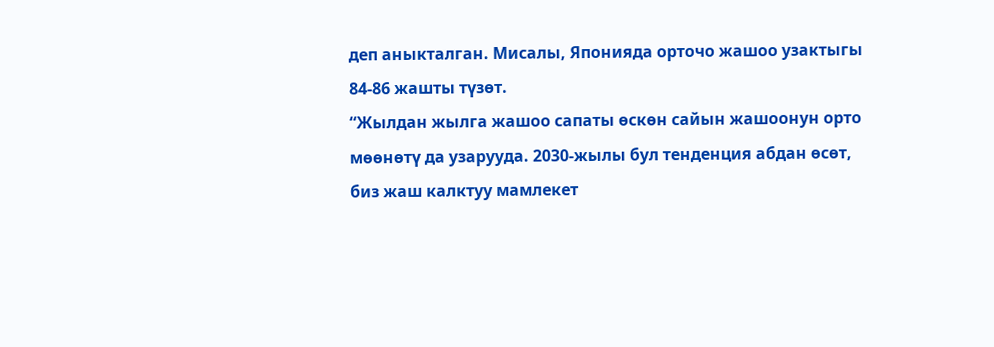деп аныкталган. Мисалы, Японияда орточо жашоо узактыгы 84-86 жашты түзөт.
“Жылдан жылга жашоо сапаты өскөн сайын жашоонун орто мөөнөтү да узарууда. 2030-жылы бул тенденция абдан өсөт, биз жаш калктуу мамлекет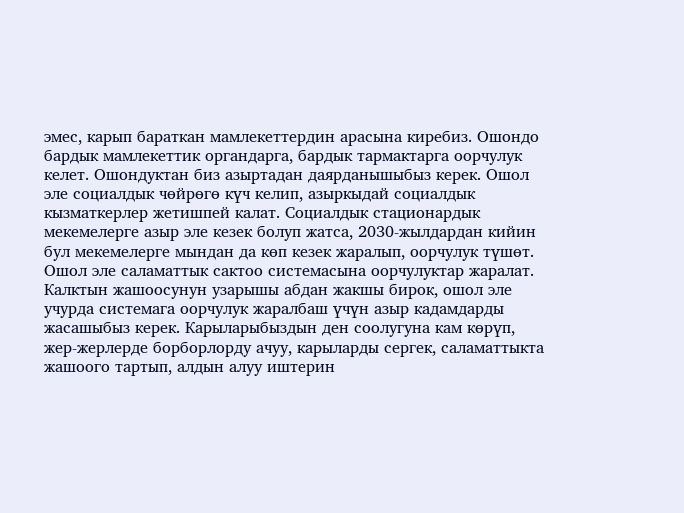эмес, карып бараткан мамлекеттердин арасына киребиз. Ошондо бардык мамлекеттик органдарга, бардык тармактарга оорчулук келет. Ошондуктан биз азыртадан даярданышыбыз керек. Ошол эле социалдык чөйрөгө күч келип, азыркыдай социалдык кызматкерлер жетишпей калат. Социалдык стационардык мекемелерге азыр эле кезек болуп жатса, 2030-жылдардан кийин бул мекемелерге мындан да көп кезек жаралып, оорчулук түшөт. Ошол эле саламаттык сактоо системасына оорчулуктар жаралат. Калктын жашоосунун узарышы абдан жакшы бирок, ошол эле учурда системага оорчулук жаралбаш үчүн азыр кадамдарды жасашыбыз керек. Карыларыбыздын ден соолугуна кам көрүп, жер-жерлерде борборлорду ачуу, карыларды сергек, саламаттыкта жашоого тартып, алдын алуу иштерин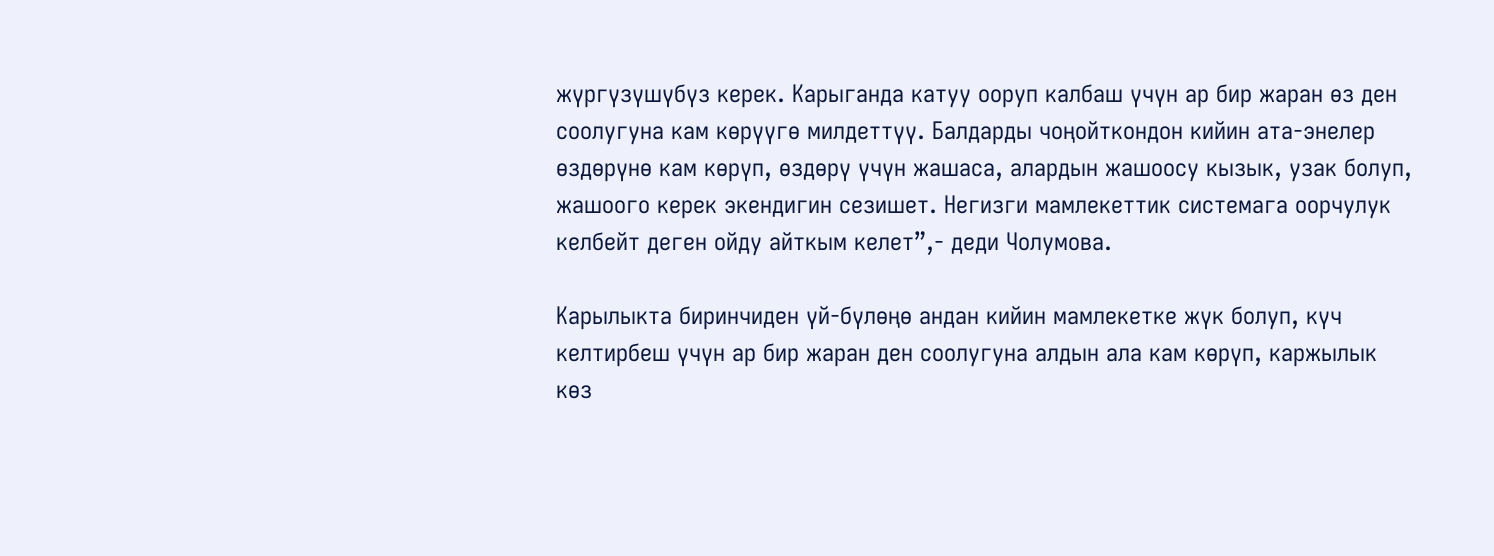жүргүзүшүбүз керек. Карыганда катуу ооруп калбаш үчүн ар бир жаран өз ден соолугуна кам көрүүгө милдеттүү. Балдарды чоңойткондон кийин ата-энелер өздөрүнө кам көрүп, өздөрү үчүн жашаса, алардын жашоосу кызык, узак болуп, жашоого керек экендигин сезишет. Негизги мамлекеттик системага оорчулук келбейт деген ойду айткым келет”,- деди Чолумова.

Карылыкта биринчиден үй-бүлөңө андан кийин мамлекетке жүк болуп, күч келтирбеш үчүн ар бир жаран ден соолугуна алдын ала кам көрүп, каржылык көз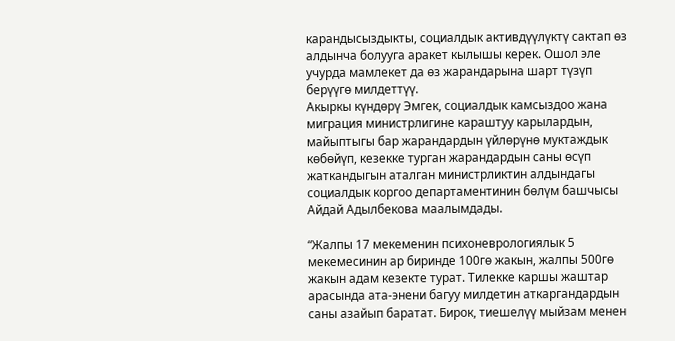карандысыздыкты, социалдык активдүүлүктү сактап өз алдынча болууга аракет кылышы керек. Ошол эле учурда мамлекет да өз жарандарына шарт түзүп берүүгө милдеттүү.
Акыркы күндөрү Эмгек, социалдык камсыздоо жана миграция министрлигине караштуу карылардын, майыптыгы бар жарандардын үйлөрүнө муктаждык көбөйүп, кезекке турган жарандардын саны өсүп жаткандыгын аталган министрликтин алдындагы социалдык коргоо департаментинин бөлүм башчысы Айдай Адылбекова маалымдады.

“Жалпы 17 мекеменин психоневрологиялык 5 мекемесинин ар биринде 100гө жакын, жалпы 500гө жакын адам кезекте турат. Тилекке каршы жаштар арасында ата-энени багуу милдетин аткаргандардын саны азайып баратат. Бирок, тиешелүү мыйзам менен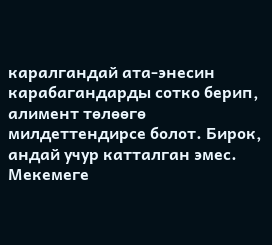каралгандай ата-энесин карабагандарды сотко берип, алимент төлөөгө милдеттендирсе болот. Бирок, андай учур катталган эмес. Мекемеге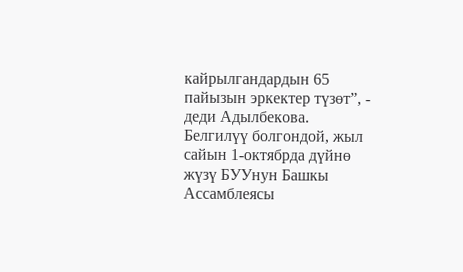кайрылгандардын 65 пайызын эркектер түзөт”, - деди Адылбекова.
Белгилүү болгондой, жыл сайын 1-октябрда дүйнө жүзү БУУнун Башкы Ассамблеясы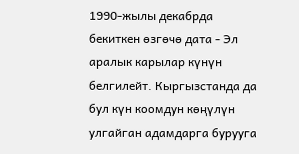1990-жылы декабрда бекиткен өзгөчө дата - Эл аралык карылар күнүн белгилейт. Кыргызстанда да бул күн коомдун көңүлүн улгайган адамдарга бурууга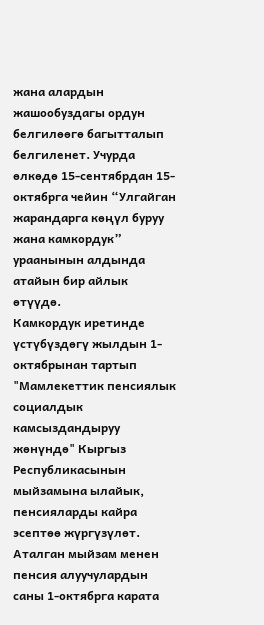жана алардын жашообуздагы ордун белгилөөгө багытталып белгиленет. Учурда өлкөдө 15-сентябрдан 15-октябрга чейин “Улгайган жарандарга көңүл буруу жана камкордук” ураанынын алдында атайын бир айлык өтүүдө.
Камкордук иретинде үстүбүздөгү жылдын 1-октябрынан тартып "Мамлекеттик пенсиялык социалдык камсыздандыруу жөнүндө" Кыргыз Республикасынын мыйзамына ылайык, пенсияларды кайра эсептөө жүргүзүлөт. Аталган мыйзам менен пенсия алуучулардын саны 1-октябрга карата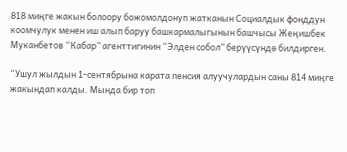818 миңге жакын болоору божомолдонуп жатканын Социалдык фонддун коомчулук менен иш алып баруу башкармалыгынын башчысы Жеңишбек Муканбетов “Кабар” агенттигинин “Элден собол” берүүсүндө билдирген.

“Ушул жылдын 1-сентябрына карата пенсия алуучулардын саны 814 миңге жакындап калды. Мында бир топ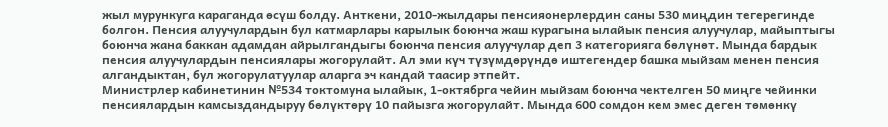жыл мурункуга караганда өсүш болду. Анткени, 2010-жылдары пенсияонерлердин саны 530 миңдин тегерегинде болгон. Пенсия алуучулардын бул катмарлары карылык боюнча жаш курагына ылайык пенсия алуучулар, майыптыгы боюнча жана баккан адамдан айрылгандыгы боюнча пенсия алуучулар деп 3 категорияга бөлүнөт. Мында бардык пенсия алуучулардын пенсиялары жогорулайт. Ал эми күч түзүмдөрүндө иштегендер башка мыйзам менен пенсия алгандыктан, бул жогорулатуулар аларга эч кандай таасир этпейт.
Министрлер кабинетинин №534 токтомуна ылайык, 1-октябрга чейин мыйзам боюнча чектелген 50 миңге чейинки пенсиялардын камсыздандыруу бөлүктөрү 10 пайызга жогорулайт. Мында 600 сомдон кем эмес деген төмөнкү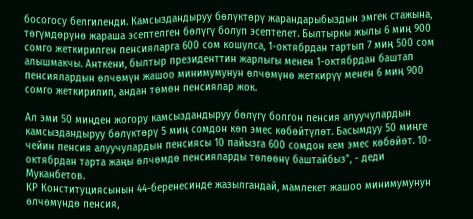босогосу белгиленди. Камсыздандыруу бөлүктөрү жарандарыбыздын эмгек стажына, төгүмдөрүнө жараша эсептелген бөлүгү болуп эсептелет. Былтыркы жылы 6 миң 900 сомго жеткирилген пенсияларга 600 сом кошулса, 1-октябрдан тартып 7 миң 500 сом алышмакчы. Анткени, былтыр президенттин жарлыгы менен 1-октябрдан баштап пенсиялардын өлчөмүн жашоо минимумунун өлчөмүнө жеткирүү менен 6 миң 900 сомго жеткирилип, андан төмөн пенсиялар жок.

Ал эми 50 миңден жогору камсыздандыруу бөлүгү болгон пенсия алуучулардын камсыздандыруу бөлүктөрү 5 миң сомдон көп эмес көбөйтүлөт. Басымдуу 50 миңге чейин пенсия алуучулардын пенсиясы 10 пайызга 600 сомдон кем эмес көбөйөт. 10-октябрдан тарта жаңы өлчөмдө пенсияларды төлөөнү баштайбыз”, - деди Муканбетов.
КР Конституциясынын 44-беренесинде жазылгандай, мамлекет жашоо минимумунун өлчөмүндө пенсия,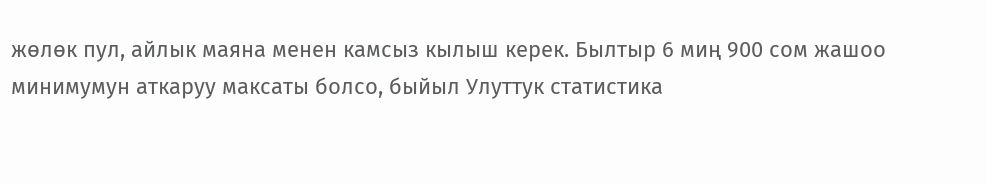жөлөк пул, айлык маяна менен камсыз кылыш керек. Былтыр 6 миң 900 сом жашоо минимумун аткаруу максаты болсо, быйыл Улуттук статистика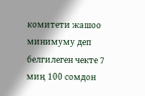комитети жашоо минимуму деп белгилеген чекте 7 миң 100 сомдон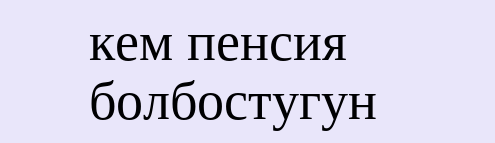кем пенсия болбостугун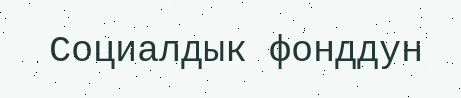Социалдык фонддун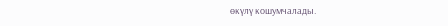өкүлү кошумчалады.